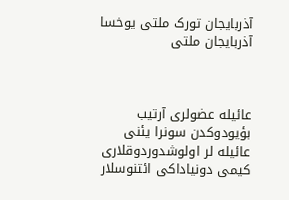آذربایجان تورک ملتی یوخسا آذربایجان ملتی



عائیله عضولری آرتیب بؤیودوکدن سونرا یئنی عائیله لر اولوشدوردوقلاری کیمی دونیاداکی ائتنوسلار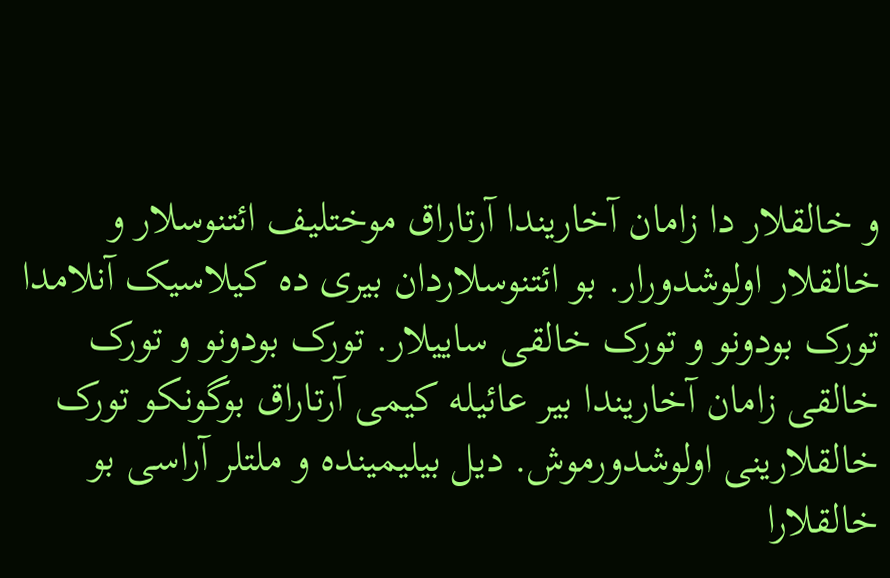و خالقلار دا زامان آخاریندا آرتاراق موختلیف ائتنوسلار و خالقلار اولوشدورار. بو ائتنوسلاردان بیری ده کیلاسیک آنلامدا تورک بودونو و تورک خالقی ساییلار. تورک بودونو و تورک خالقی زامان آخاریندا بیر عائیله کیمی آرتاراق بوگونکو تورک خالقلارینی اولوشدورموش. دیل بیلیمینده و ملتلر آراسی بو خالقلارا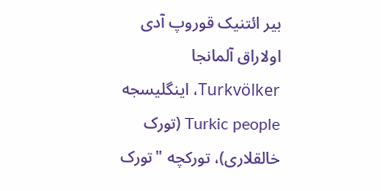بیر ائتنیک قوروپ آدی اولاراق آلمانجا Turkvölker، اینگلیسجه  Turkic people (تورک خالقلاری)، تورکچه "تورک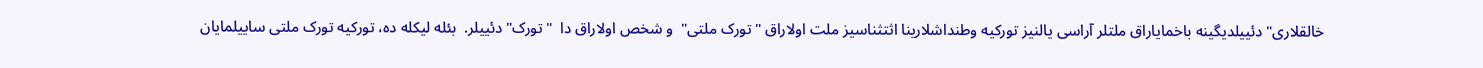خالقلاری" دئییلدیگینه باخمایاراق ملتلر آراسی یالنیز تورکیه وطنداشلارینا اثتثناسیز ملت اولاراق "تورک ملتی"  و شخص اولاراق دا  "تورک" دئییلر.  بئله لیکله ده، تورکیه تورک ملتی ساییلمایان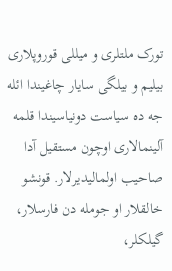تورک ملتلری و میللی قوروپلاری بیلیم و بیلگی سایار چاغیندا ائله جه ده سیاست دونیاسیندا قلمه آلینمالاری اوچون مستقیل آدا صاحیب اولمالیدیرلار. قونشو خالقلار او جومله دن فارسلار، گیلکلر،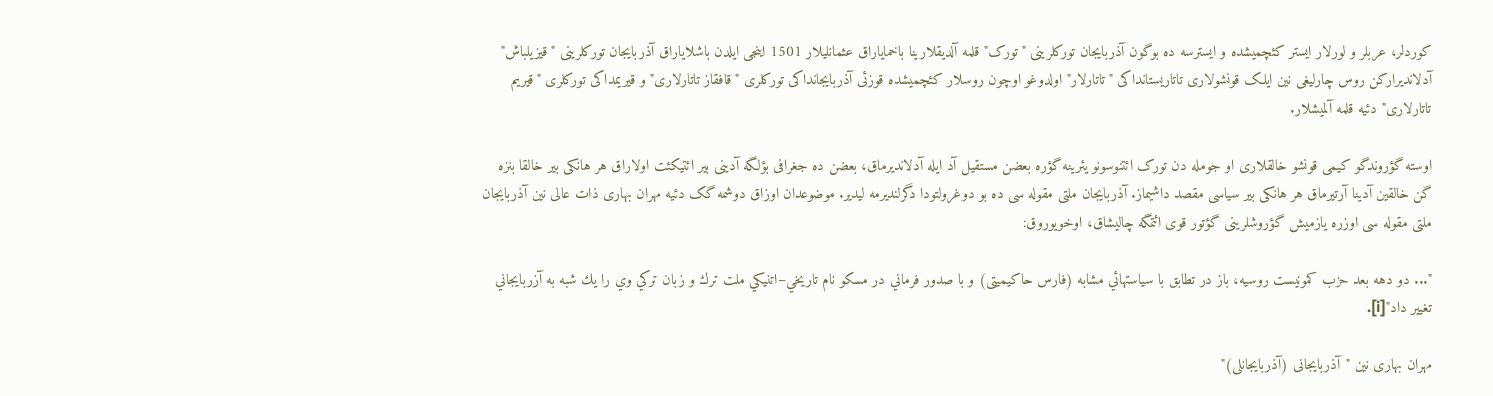کوردلر، عربلر و لورلار ایستر کئچمیشده و ایسترسه ده بوگون آذربایجان تورکلرینی "تورک" قلمه آلدیقلارینا باخمایاراق عثمانلیلار 1501 اینجی ایلدن باشلایاراق آذربایجان تورکلرینی "قیزیلباش" آدلاندیرارکن روس چارلیغی نین ایلک قونشولاری تاتاریستانداکی "تاتارلار" اولدوغو اوچون روسلار کئچمیشده قوزئی آذربایجانداکی تورکلری "قافقاز تاتارلاری" و قیریمداکی تورکلری "قیریم تاتارلاری" دئیه قلمه آلمیشلار.

اوسته گؤروندگو کیمی قونشو خالقلاری او جومله دن تورک ائتنوسونو یئرینه گؤره بعضن مستقیل آد ایله آدلاندیرماق، بعضن ده جغرافی بؤلگه آدینی بیر ائتیکئت اولاراق هر هانکی بیر خالقا بنزه گن خالقین آدینا آرتیرماق هر هانکی بیر سیاسی مقصد داشیماز. آذربایجان ملتی مقوله سی ده بو دوغرولتودا دگرلندیرمه لیدیر. موضوعدان اوزاق دوشمه گک دئیه مهران بهاری ذات عالی نین آذربایجان ملتی مقوله سی اوزره یازمیش گؤروشلرینی گؤتور قوی ائتمگه چالیشاق، اوخویوروق:

"... دو دهه بعد حزب كمونيست روسيه، باز در تطابق با سياستهائي مشابه (فارس حاکیمیتی) و با صدور فرماني در مسكو نام تاريخي–اتنيكي ملت ترك و زبان تركي وي را يك شبه به آزربايجاني تغيير داد"[i].

مهران بهاری نین "آذربایجانی (آذربایجانلی)"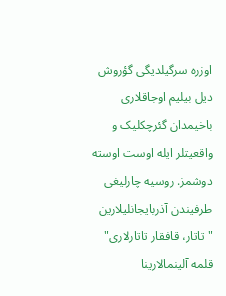اوزره سرگیلدیگی گؤروش دیل بیلیم اوجاقلاری باخیمدان گئرچکلیک و واقعیتلر ایله اوست اوسته دوشمز. روسیه چارلیغی طرفیندن آذربایجانلیلارین "تاتار، قافقار تاتارلاری" قلمه آلینمالارینا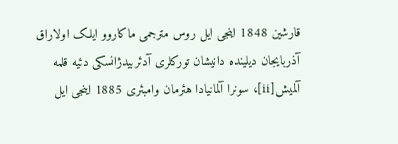قارشین 1848 اینجی ایل روس مترجمی ماکاروو ایلک اولاراق آذربایجان دیلینده دانیشان تورکلری آدئربیدژانسکی دئیه قلمه آلمیش[ii]، سونرا آلمانیادا هئرمان وامبئری 1885 اینجی ایل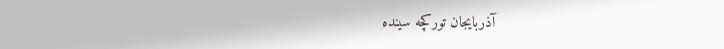آذربایجان تورکچه سینده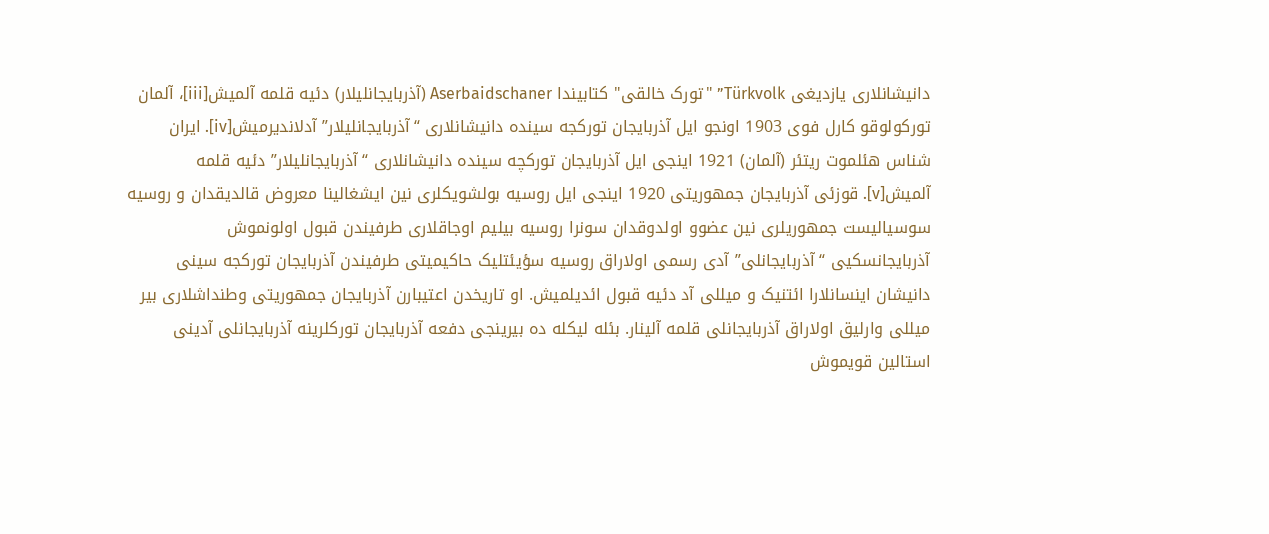دانیشانلاری یازدیغی Türkvolk” "تورک خالقی" کتابیندا Aserbaidschaner (آذربایجانلیلار) دئیه قلمه آلمیش[iii]، آلمان تورکولوقو کارل فوی 1903 اونجو ایل آذربایجان تورکجه سینده دانیشانلاری “آذربایجانلیلار” آدلاندیرمیش[iv]. ایران شناس هئلموت ریتئر (آلمان) 1921 اینجی ایل آذربایجان تورکچه سینده دانیشانلاری “آذربایجانلیلار” دئیه قلمه آلمیش[v]. قوزئی آذربایجان جمهوریتی 1920 اینجی ایل روسیه بولشویکلری نین ایشغالینا معروض قالدیقدان و روسیه سوسیالیست جمهوریلری نین عضوو اولدوقدان سونرا روسیه بیلیم اوجاقلاری طرفیندن قبول اولونموش آذربایجانسکیی “آذربایجانلی” آدی رسمی اولاراق روسیه سؤیئتلیک حاکیمیتی طرفیندن آذربایجان تورکجه سینی دانیشان اینسانلارا ائتنیک و میللی آد دئیه قبول ائدیلمیش. او تاریخدن اعتیبارن آذربایجان جمهوریتی وطنداشلاری بیر میللی وارلیق اولاراق آذربایجانلی قلمه آلینار. بئله لیکله ده بیرینجی دفعه آذربایجان تورکلرینه آذربایجانلی آدینی استالین قویموش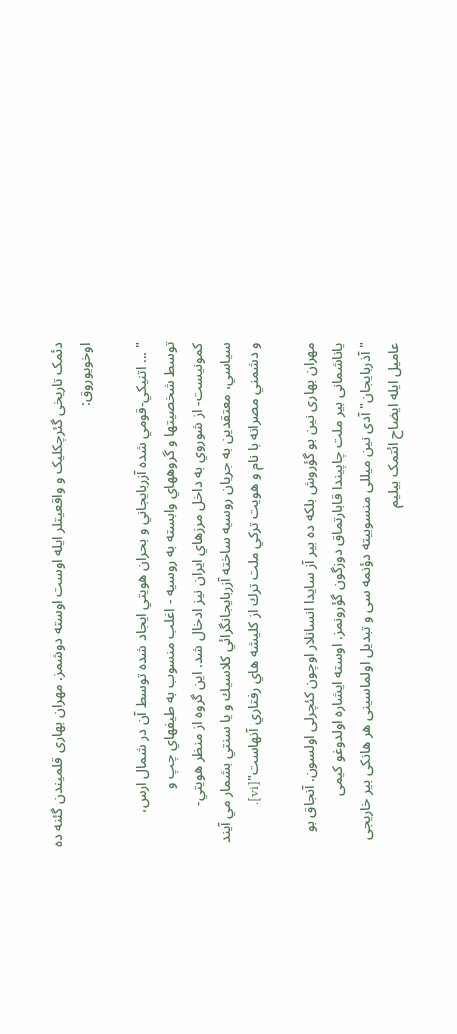دئمک تاریخی گئرچکلیک و واقعیتلر ایله اوست اوسته دوشمز. مهران بهاری قلمیندن گئنه ده اوخویوروق:

" ... اتنيكي-قومي شده آزربايجاني و بحران هويتي ايجاد شده توسط آن در شمال ارس، توسط شخصيتها و گروههاي وابسته به روسيه - اغلب منسوب به طيفهاي چپ و كمونيست- از شوروي به داخل مرزهاي ايران نيز ادخال شد. اين گروه از منظر هويتي-سياسي، معتقدين به جريان روسيه ساخته آزربايجانگرائي كلاسيك و يا سنتي بشمار مي آيند و دشمني مصرانه با نام و هويت تركي ملت ترك از كليشه هاي رفتاري آنهاست"[vi].

مهران بهاری نین بو گؤروش بلکه ده بیر آز سایدا انسانلار اوچون کئچرلی اولسون. آنجاق بو یاناشمانی بیر ملت چاپیندا قابارتماق دوزگون گؤرونمز. اوسته ایشاره اولدوغو کیمی "آذربایجان" آدی نین میللی منسوبیته دؤنمه سی و تبدیل اولماسینی هر هانکی بیر خاریجی عامیل ایله ایضاح ائتمک بیلیم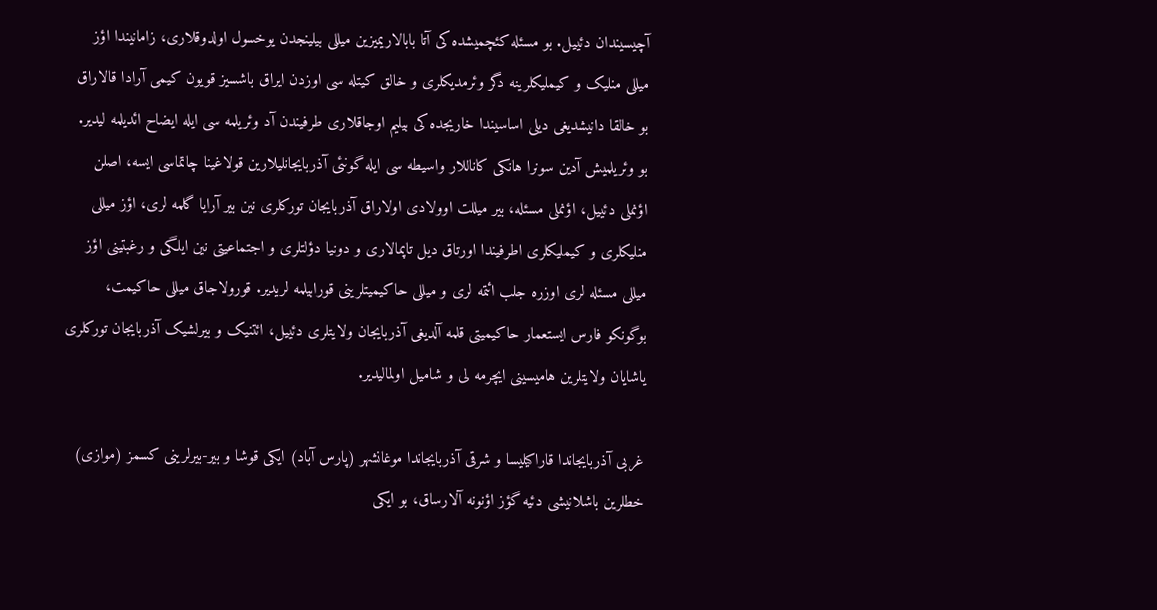آچیسیندان دئییل. بو مسئله کئچمیشده کی آتا بابالاریمیزین میللی بیلینجدن یوخسول اولدوقلاری، زامانیندا اؤز میللی منلیک و کیملیکلرینه دگر وئرمدیکلری و خالق کیتله سی اوزدن ایراق باشسیز قویون کیمی آرادا قالاراق بو خالقا دانیشدیغی دیلی اساسیندا خاریجده کی بیلیم اوجاقلاری طرفیندن آد وئریلمه سی ایله ایضاح ائدیلمه لیدیر. بو وئریلمیش آدین سونرا هانکی کاناللار واسیطه سی ایله گونئی آذربایجانلیلارین قولاغینا چاتماسی ایسه، اصلن اؤنملی دئییل، اؤنملی مسئله، بیر میللت اوولادی اولاراق آذربایجان تورکلری نین بیر آرایا گلمه لری، اؤز میللی منلیکلری و کیملیکلری اطرفیندا اورتاق دیل تاپمالاری و دونیا دؤلتلری و اجتماعیتی نین ایلگی و رغبتینی اؤز میللی مسئله لری اوزره جلب ائتمه لری و میللی حاکیمیتلرینی قورابیلمه لریدیر. قورولاجاق میللی حاکیمت، بوگونکو فارس ایستعمار حاکیمیتی قلمه آلدیغی آذربایجان ولایتلری دئییل، ائتنیک و بیرلشیک آذربایجان تورکلری یاشایان ولایتلرین هامیسینی ایچرمه لی و شامیل اولمالیدیر.

غربی آذربایجاندا قاراکیلیسا و شرقی آذربایجاندا موغانشهر (پارس آباد) ایکی قوشا و بیر-بیرلرینی کسمز (موازی) خطلرین باشلانیشی دئیه گؤز اؤنونه آلارساق، بو ایکی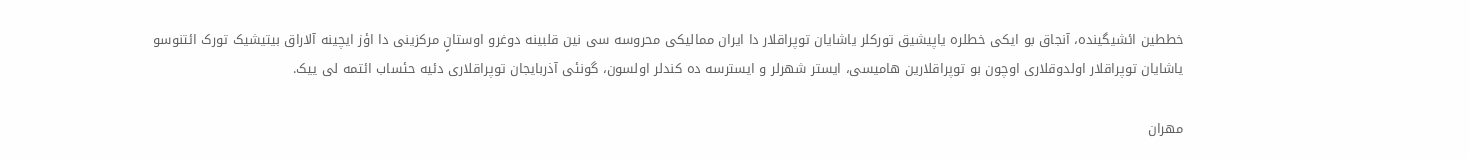خططین ائشیگینده، آنجاق بو ایکی خطلره یاپیشیق تورکلر یاشایان توپراقلار دا ایران ممالیکی محروسه سی نین قلبینه دوغرو اوستانٍ مرکزینی دا اؤز ایچینه آلاراق بیتیشیک تورک ائتنوسو یاشایان توپراقلار اولدوقلاری اوچون بو توپراقلارین هامیسی، ایستر شهرلر و ایسترسه ده کندلر اولسون، گونئی آذربایجان توپراقلاری دئیه حئساب ائتمه لی ییک.

مهران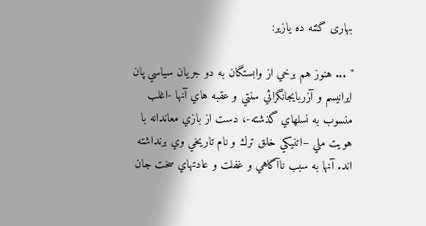بهاری گئنه ده یازیر:

" ... هنوز هم برخي از وابستگان به دو جريان سياسي پان ايرانيسم و آزربايجانگرائي سنتي و عقبه هاي آنها -اغلب منسوب به نسلهاي گذشته-، دست از بازي معاندانه با هويت ملي –اتنيكي خلق ترك و نام تاريخي وي برنداشته اند. آنها به سبب ناآگاهي و غفلت و عادتهاي سخت جان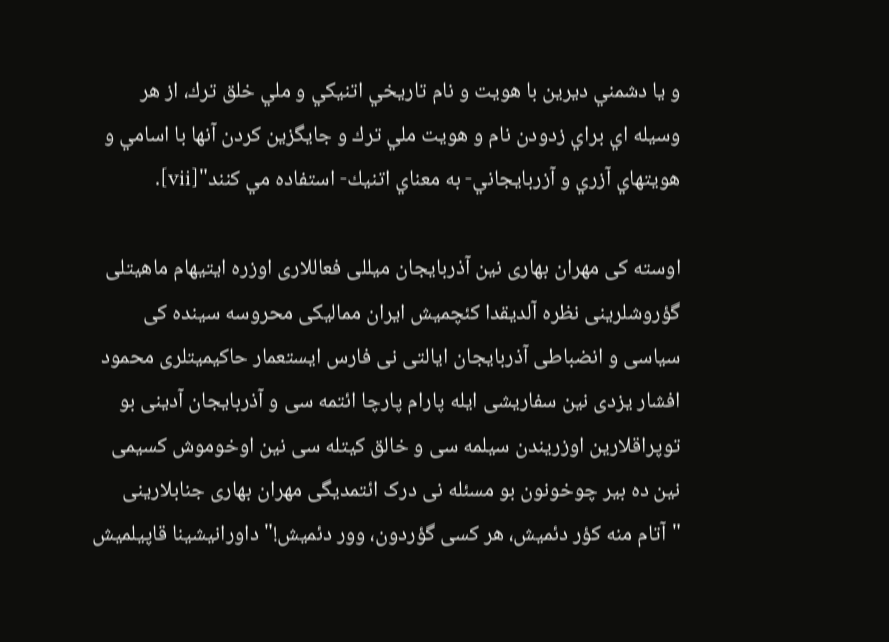و يا دشمني ديرين با هويت و نام تاريخي اتنيكي و ملي خلق ترك، از هر وسيله اي براي زدودن نام و هويت ملي ترك و جايگزين كردن آنها با اسامي و هويتهاي آزري و آزربايجاني- به معناي اتنيك- استفاده مي كنند"[vii].

اوسته کی مهران بهاری نین آذربایجان میللی فعاللاری اوزره ایتیهام ماهیتلی گؤروشلرینی نظره آلدیقدا کئچمیش ایران ممالیکی محروسه سینده کی سیاسی و انضباطی آذربایجان ایالتی نی فارس ایستعمار حاکیمیتلری محمود افشار یزدی نین سفاریشی ایله پارام پارچا ائتمه سی و آذربایجان آدینی بو توپراقلارین اوزریندن سیلمه سی و خالق کیتله سی نین اوخوموش کسیمی نین ده بیر چوخونون بو مسئله نی درک ائتمدیگی مهران بهاری جنابلارینی "آتام منه کؤر دئمیش، هر کسی گؤردون، وور دئمیش!" داورانیشینا قاپیلمیش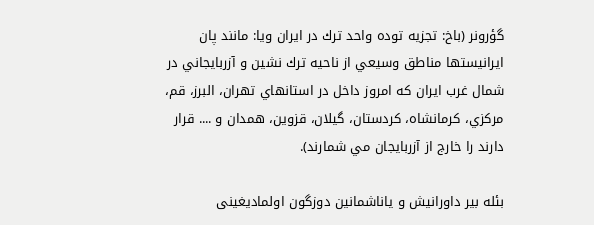گؤرونر (باخ: تجزيه توده واحد ترك در ايران ویا: مانند پان ايرانيستها مناطق وسيعي از ناحيه ترك نشين و آزربايجاني در شمال غرب ايران كه امروز داخل در استانهاي تهران، البرز، قم، مركزي، كرمانشاه، كردستان، گيلان، قزوين، همدان و .... قرار دارند را خارج از آزربايجان مي شمارند).

بئله بیر داورانیش و یاناشمانین دوزگون اولمادیغینی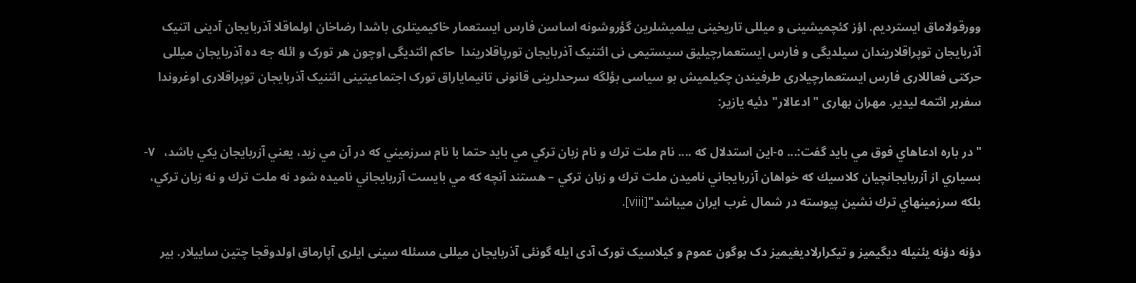وورقولاماق ایستردیم. اؤز کئچمیشینی و میللی تاریخینی بیلمیشلرین گؤروشونه اساسن فارس ایستعمار خاکیمیتلری باشدا رضاخان اولماقلا آذربایجان آدینی اتنیک آذربایجان توپراقلاریندان سیلدیگی و فارس ایستعمارچیلیق سیستیمی نی ائتنیک آذربایجان تورپاقلاریندا  حاکم ائتدیگی اوچون هر تورک و ائله جه ده آذربایجان میللی حرکتی فعاللاری فارس ایستعمارچیلاری طرفیندن چکیلمیش بو سیاسی بؤلگه سرحدلرینی قانونی تانیمایاراق تورک اجتماعیتینی ائتنیک آذربایجان توپراقلاری اوغروندا سفربر ائتمه لیدیر. مهران بهاری "ادعالار" دئیه یازیر:

" در باره ادعاهاي فوق مي بايد گفت:... ٥-اين استدلال كه .... نام ملت ترك و نام زبان تركي مي بايد حتما با نام سرزميني كه در آن مي زيد، يعني آزربايجان يكي باشد،   ٧-بسياري از آزربايجانچيان كلاسيك كه خواهان آزربايجاني ناميدن ملت ترك و زبان تركي – هستند آنچه كه مي بايست آزربايجاني ناميده شود نه ملت ترك و نه زبان تركي، بلكه سرزمينهاي ترك نشين پيوسته در شمال غرب ايران ميباشد"[viii].

دؤنه دؤنه یئنیله دیگیمیز و تیکرارلادیغیمیز دک بوگون عموم و کیلاسیک تورک آدی ایله گونئی آذربایجان میللی مسئله سینی ایلری آپارماق اولدوقجا چتین ساییلار. بیر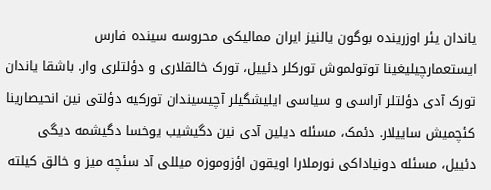یاندان یئر اوزرینده بوگون یالنیز ایران ممالیکی محروسه سینده فارس ایستعمارچیلیغینا توتولموش تورکلر دئییل، تورک خالقلاری و دؤلتلری وار. باشقا یاندان تورک آدی دؤلتلر آراسی و سیاسی ایلیشگیلر آچیسیندان تورکیه دؤلتی نین انحیصارینا کئچمیش ساییلار. دئمک، مسئله دیلین آدی نین دگیشیب یوخسا دگیشمه دیگی دئییل، مسئله دونیاداکی نورملارا اویقون اؤزوموزه میللی آد سئچه میز و خالق کیلته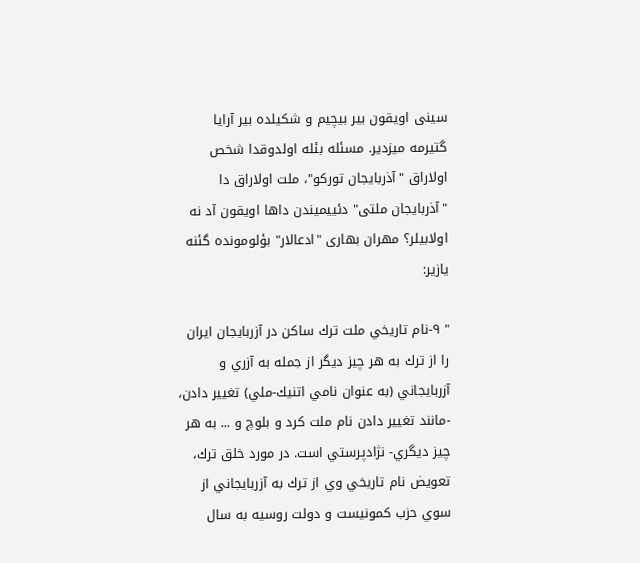سینی اویقون بیر بیچیم و شکیلده بیر آرایا گتیرمه میزدیر. مسئله بئله اولدوقدا شخص اولاراق "آذربایجان تورکو"، ملت اولاراق دا "آذربایجان ملتی" دئییمیندن داها اویقون آد نه اولابیلر؟ مهران بهاری "ادعالار" بؤلومونده گئنه یازیر:

" ٩-نام تاريخي ملت ترك ساكن در آزربايجان ايران را از ترك به هر چيز ديگر از جمله به آزري و آزربايجاني (به عنوان نامي اتنيك-ملي) تغيير دادن، -مانند تغيير دادن نام ملت كرد و بلوچ و ... به هر چيز ديگري- نژادپرستي است. در مورد خلق ترك، تعويض نام تاريخي وي از ترك به آزربايجاني از سوي حزب كمونيست و دولت روسيه به سال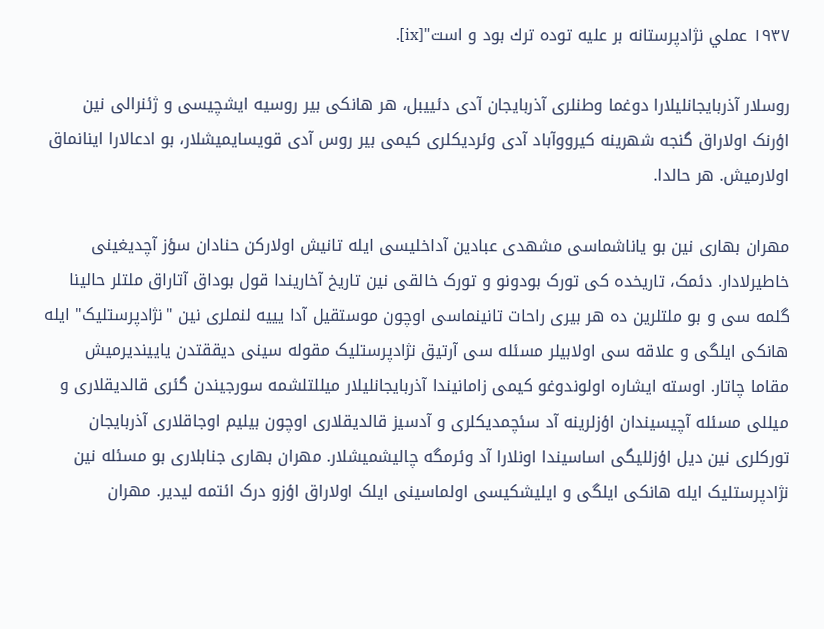١٩٣٧ عملي نژادپرستانه بر عليه توده ترك بود و است"[ix].

روسلار آذربایجانلیلارا دوغما وطنلری آذربایجان آدی دئییبل، هر هانکی بیر روسیه ایشچیسی و ژئنرالی نین اؤرنک اولاراق گنجه شهرینه کیرووآباد آدی وئردیکلری کیمی بیر روس آدی قویسایمیشلار، بو ادعالارا اینانماق اولارمیش. هر حالدا.

مهران بهاری نین بو یاناشماسی مشهدی عبادین آداخلیسی ایله تانیش اولارکن حنادان سؤز آچدیغینی خاطیرلادار. دئمک، تاریخده کی تورک بودونو و تورک خالقی نین تاریخ آخاریندا قول بوداق آتاراق ملتلر حالینا گلمه سی و بو ملتلرین ده هر بیری راحات تانینماسی اوچون موستقیل آدا یییه لنملری نین "نژادپرستلیک" ایله هانکی ایلگی و علاقه سی اولابیلر مسئله سی آرتیق نژادپرستلیک مقوله سینی دیققتدن یاییندیرمیش مقاما چاتار. اوسته ایشاره اولوندوغو کیمی زامانیندا آذربایجانلیلار میللتلشمه سورجیندن گئری قالدیقلاری و میللی مسئله آچیسیندان اؤزلرینه آد سئچمدیکلری و آدسیز قالدیقلاری اوچون بیلیم اوجاقلاری آذربایجان تورکلری نین دیل اؤزللیگی اساسیندا اونلارا آد وئرمگه چالیشمیشلار. مهران بهاری جنابلاری بو مسئله نین نژادپرستلیک ایله هانکی ایلگی و ایلیشکیسی اولماسینی ایلک اولاراق اؤزو درک ائتمه لیدیر. مهران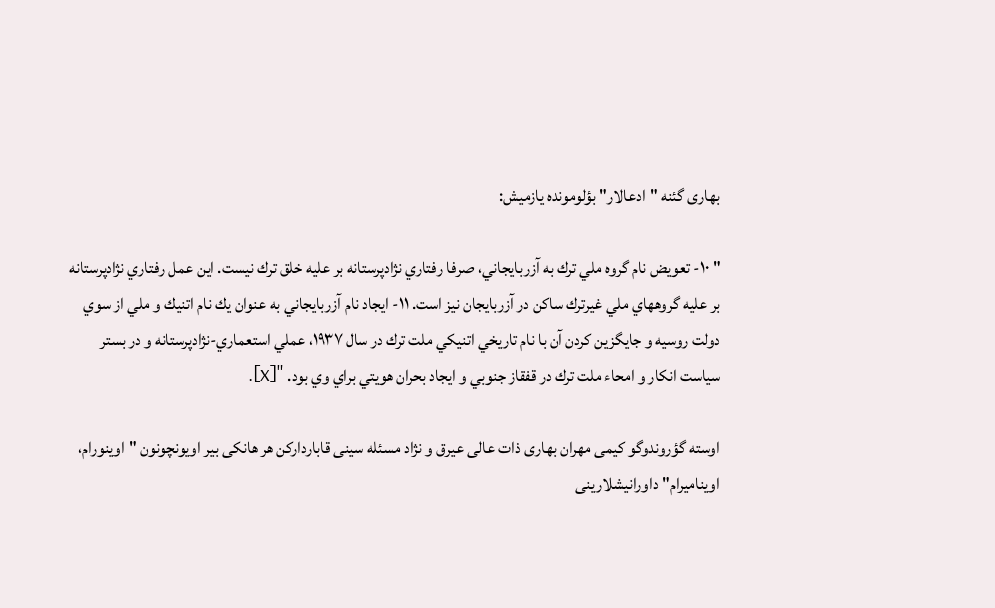بهاری گئنه "ادعالار" بؤلومونده یازمیش:

" ١٠- تعويض نام گروه ملي ترك به آزربايجاني، صرفا رفتاري نژادپرستانه بر عليه خلق ترك نيست. اين عمل رفتاري نژادپرستانه بر عليه گروههاي ملي غيرترك ساكن در آزربايجان نيز است. ١١- ايجاد نام آزربايجاني به عنوان يك نام اتنيك و ملي از سوي دولت روسيه و جايگزين كردن آن با نام تاريخي اتنيكي ملت ترك در سال ١٩٣٧، عملي استعماري-نژادپرستانه و در بستر سياست انكار و امحاء ملت ترك در قفقاز جنوبي و ايجاد بحران هويتي براي وي بود. "[x].

اوسته گؤروندوگو کیمی مهران بهاری ذات عالی عیرق و نژاد مسئله سینی قاباردارکن هر هانکی بیر اویونچونون "اوینورام، اوینامیرام" داورانیشلارینی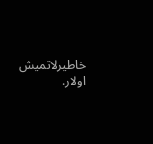خاطیرلاتمیش اولار.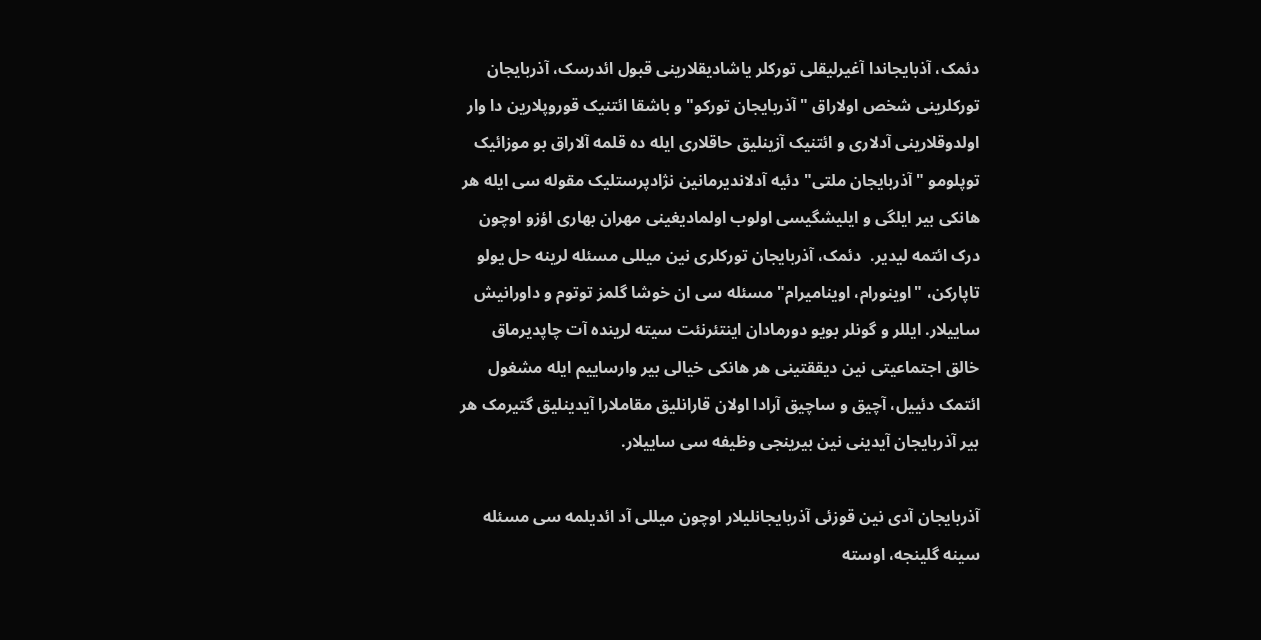دئمک، آذبایجاندا آغیرلیقلی تورکلر یاشادیقلارینی قبول ائدرسک، آذربایجان تورکلرینی شخص اولاراق "آذربایجان تورکو"و باشقا ائتنیک قوروپلارین دا وار اولدوقلارینی آدلاری و ائتنیک آزینلیق حاقلاری ایله ده قلمه آلاراق بو موزائیک توپلومو "آذربایجان ملتی" دئیه آدلاندیرمانین نژادپرستلیک مقوله سی ایله هر هانکی بیر ایلگی و ایلیشگیسی اولوب اولمادیغینی مهران بهاری اؤزو اوچون درک ائتمه لیدیر.  دئمک، آذربایجان تورکلری نین میللی مسئله لرینه حل یولو تاپارکن، "اوینورام، اوینامیرام" مسئله سی ان خوشا گلمز توتوم و داورانیش ساییلار. ایللر و گونلر بویو دورمادان اینتئرنئت سیته لرینده آت چاپدیرماق خالق اجتماعیتی نین دیققتینی هر هانکی خیالی بیر وارساییم ایله مشغول ائتمک دئییل، آچیق و ساچیق آرادا اولان قارانلیق مقاملارا آیدینلیق گتیرمک هر بیر آذربایجان آیدینی نین بیرینجی وظیفه سی ساییلار.

آذربایجان آدی نین قوزئی آذربایجانلیلار اوچون میللی آد ائدیلمه سی مسئله سینه گلینجه، اوسته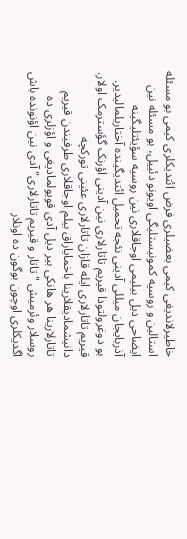خاطیرلاندیغی کیمی بعضیلری فرض ائتدیکلری کیمی بو مسئله استالین و روسیه کمونیستلیگی اویونو دئییل، بو مسئله نین ایضاحی دیل بیلیمی اوجاقلاری نین روسیه سؤیئتلیگینه آذربایجان میللی آدینی نئجه تحمیل ائتدیگینده آختاریلمالیدیر. بو دوغرولتودا قیریم تاتارلاری نین آدینی اؤرنک گؤسترمک اولار. قیریم تاتارلاری ایله قازان تاتارلاری عئینی تورکچه دانیشمادیقلارینا باخمایاراق بیلم اوجاقلاری طرفیندن قیریم تاتارلارینا هر هانکی بیر دیل آدی قویولمادیغی و اؤزلری ده روسلار وئرمیش "تاتار و قیریم تاتارلاری" آدی نین اؤنونده باش اگدیکلری اوچون بوگون ده اونلار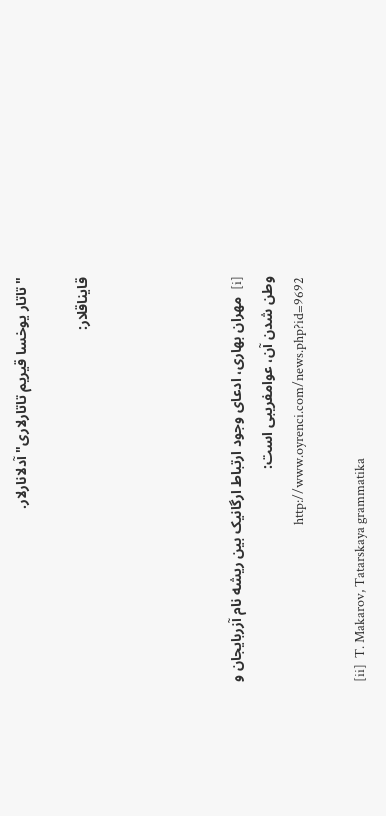"تاتار یوخسا قیریم تاتارلاری" آدلانارلار.

قایناقلار:




[i]  مهران بهاری، ادعای وجود ارتباط ارگانیک بین ریشه نام آزربایجان و وطن شدن آن، عوامفریبی است: http://www.oyrenci.com/news.php?id=9692

[ii]  T. Makarov, Tatarskaya grammatika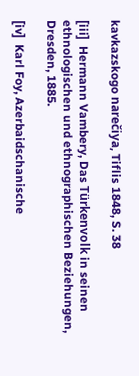kavkazskogo narečiya, Tiflis 1848, S. 38

[iii]  Hermann Vambery, Das Türkenvolk in seinen ethnologischen und ethnographischen Beziehungen, Dresden, 1885.

[iv]  Karl Foy, Azerbaidschanische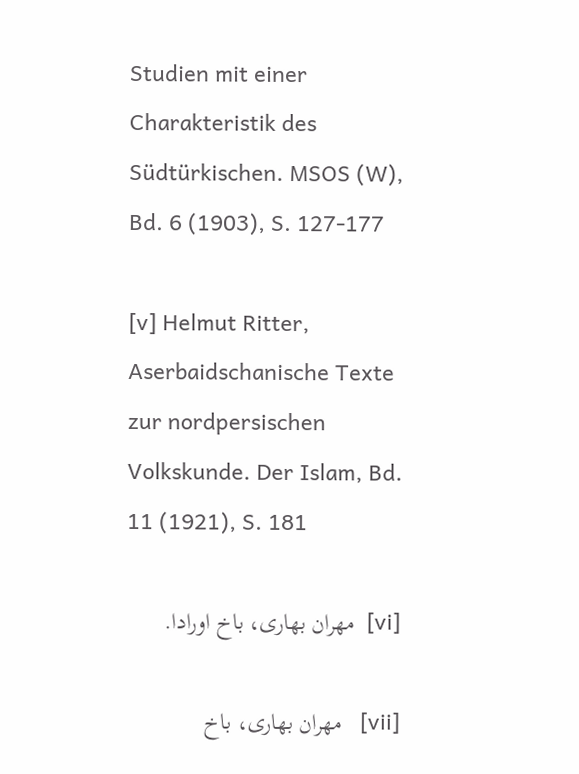Studien mit einer Charakteristik des Südtürkischen. MSOS (W), Bd. 6 (1903), S. 127-177

[v] Helmut Ritter, Aserbaidschanische Texte zur nordpersischen Volkskunde. Der Islam, Bd. 11 (1921), S. 181

[vi]  مهران بهاری، باخ اورادا.

[vii]   مهران بهاری، باخ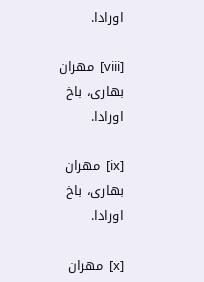اورادا.

[viii]  مهران بهاری، باخ اورادا.

[ix]  مهران بهاری، باخ اورادا.

[x]  مهران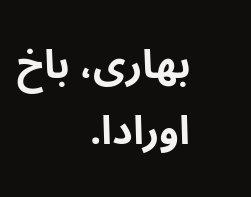بهاری، باخ اورادا.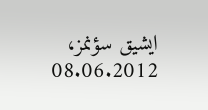ایشیق سؤنمز، 08.06.2012